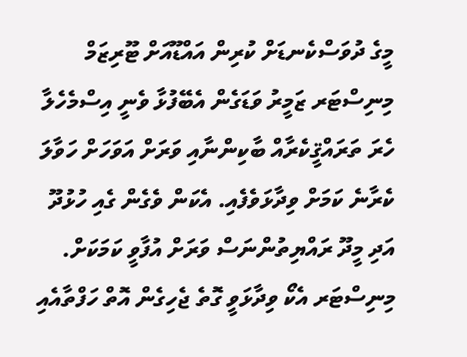މީގެ ދުވަސްކެނޑަށް ކުރިން އައްޑޫއަށް ޓޫރިޒަމް މިނިސްޓަރ ޒަމީރު ވަޑަގެން އެބޭފުޅާ ވެނީ އިސްމެހެލާ ހެރަ ތަރައްޤީކެރާއް ބާކިންނާއި ވަރަށް އަވަހަށް ހަވާލަ ކެރާނެ ކަމަށް ވިދާޅަވެފެއި. އެކަން ވެގެން ގެއި ހުޅުދޫ އަދި މީދޫ ރައްޔިތުންނަސް ވަރަށް އުފާވީ ކަމަކަށް.
މިނިސްޓަރ އެކޯ ވިދާޅަވީ ގޮތެ ޖެހިގެން އޮތް ހަފްތާއެއި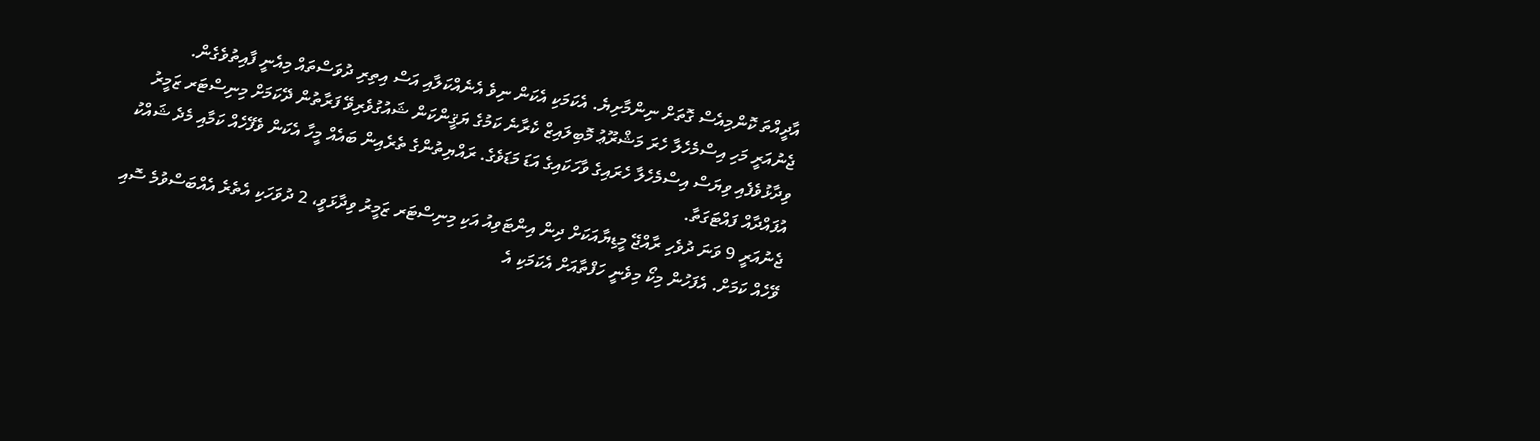އާދީއްތަ ކޮންމިއެސް ގޮތަށް ނިންމާށިޔެ. އެކަމަކި އެކަން ނިވެ އެނެއްކަލާއި އަސް އިތިރި ދުވަސްތައް މިއެނީ ފާއިތުވެގެން.
ޖެނުއަރީ މަހި އިސްމެހެލާ ހެރަ މަޝްރޫޢު މޮބިލައިޒް ކެރާނެ ކަމުގެ ޔަޤީންކަން ޝައުގުވެރިވޭ ފަރާތުން ދޭކަމަށް މިނިސްޓަރ ޒަމީރު ވިދާޅުވެފެއި ވިޔަސް އިސްމެހެލާ ހެރައިގެ ވާހަކައިގެ އަޑަ މަޑަވެގެ. ރައްޔިތުންގެ ތެރެއިން ބައެއް މީހާ އެކަން ވެފޭހެއް ކަމާއި މެދެ ޝައްކު އުފައްދާއް ފައްޓަގަތާ.
ޖެނުއަރީ 9 ވަނަ ދުވެހި ރާއްޖޭ މީޑިޔާއަކަށް ދިން އިންޓަވިއު އަކި މިނިސްޓަރ ޒަމީރު ވިދާޅަވީ، 2 ދުވަހަކި އެތެރެ އެއްބަސްވުމެ ސޮއި ވޭހެއް ކަމަށް. އެފަހުން މިކޯ މިވެނީ ހަފްތާއަށް އެކަމަކި އެ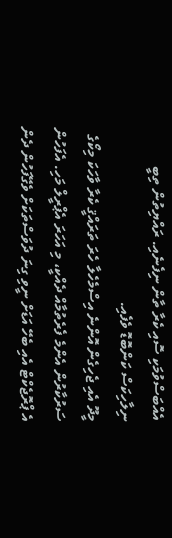އެއްބަސްވުމަކި ސޮއި ކެރާ ތާން ނިފެނެއި. ރައްޔިތުން ތިބީ ނިލާހިކަސް ކަންބޮޑޮ ވެފެއި.
މީދޫ އެއި ޖެހިގެން އޮންނެ އިސްމެހެލާ ހެރަ ތަރައްޤީ ކެރާ ވާހަކަ މިކޯގެ ސަރުކާރުން އެންމެ ފެރެތުމާއް ދެއްކީ، މި އަހަރަ އެޕްރީލް މަހި. އެފަހުން އެ ޕްރޮޖެކްޓް އެއި ބެހޭ އަޑަށް ނީވި ގިނަ ދުވަސްތަކަށް ވެގޭފަހުން ދެން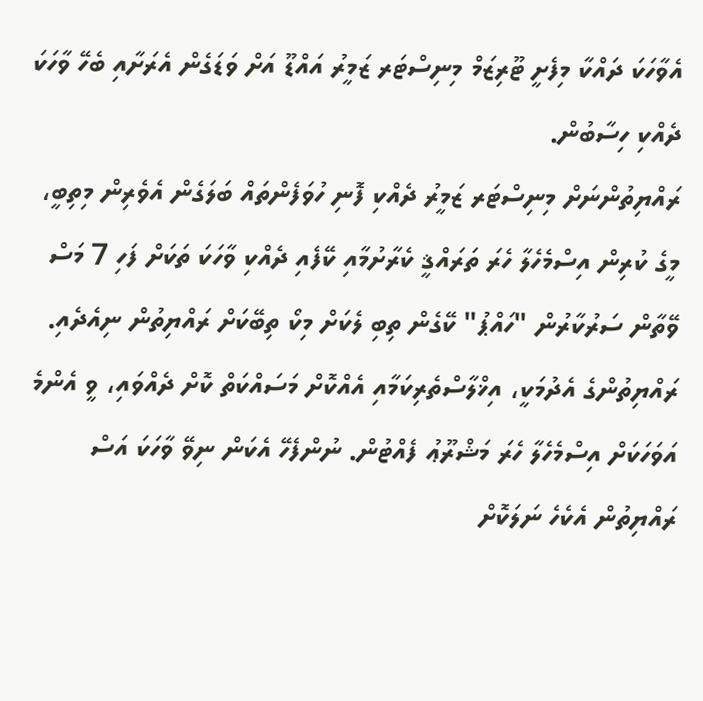އެވާހަކަ ދައްކާ މިފެށީ ޓޫރިޒަމް މިނިސްޓަރ ޒަމީރު އައްޑޫ އަށް ވަޑަގެން އެރަށާއި ބެހޭ ވާހަކަ ދެއްކި ހިސާބުން.
ރައްޔިތުންނަށް މިނިސްޓަރ ޒަމީރު ދެއްކި ފޮނި ހުވަފެންތައް ބަލަގެން އެވެރިން މިތިބީ، މީގެ ކުރިން އިސްމެހެލާ ހެރަ ތަރައްޤީ ކެރާށުމާއި ކޭފެއި ދެއްކި ވާހަކަ ތަކަށް ފަހި 7 މަސް ވޭތާން ސަރުކާރުން "ހައްޕު" ކޭގެން ތިބި ލެކަށް މިކޯ ތިބޭކަށް ރައްޔިތުން ނިއެދެއި. ރައްޔިތުންގެ އެދުމަކީ، އިޚްލާސްތެރިކަމާއި އެއްކޮށް މަސައްކަތް ކޮށް ދެއްވައި، ވީ އެންމެ އަވަހަކަށް އިސްމެހެލާ ހެރަ މަޝްރޫޢު ފެއްޓުން. ނުންފެހޭ އެކަން ނިވޭ ވާހަކަ އަސް ރައްޔިތުން އެކެހެ ނަލަކޮށް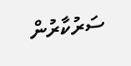ސަރުކާރުން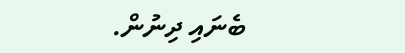ބެނައި ދިނުން.